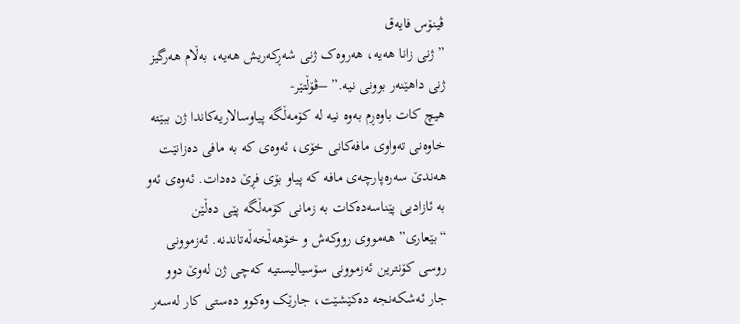ڤینۆس فایەق
” ژنی زانا هەیە، هەروەک ژنی شەڕکەریش هەیە، بەڵام هەرگیز ژنی داهێنەر بوونی نیە.” –ڤۆڵتێر-
هیچ کات باوەڕم بەوە نیە لە کۆمەڵگە پیاوسالاریەکاندا ژن ببێتە خاوەنی تەواوی مافەکانی خۆی، ئەوەی کە بە مافی دەزانێت هەندێ سەرەپارچەی مافە کە پیاو بۆی فڕێ دەدات. ئەوەی ئەو بە ئازادیی پێناسەدەکات بە زمانی کۆمەڵگە پێی دەڵێن “بێعاری” هەمووی رووکەش و خۆهەڵخەڵەتاندنە. ئەزموونی روسی کۆنترین ئەزموونی سۆسیالیستیە کەچی ژن لەوێ دوو جار ئەشکەنجە دەکێشێت، جارێک وەکوو دەستی کار لەسەر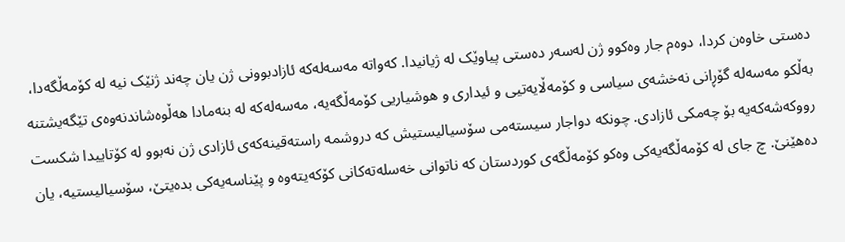دەستی خاوەن کردا، دوەم جار وەکوو ژن لەسەر دەستی پیاوێک لە ژیانیدا. کەواتە مەسەلەکە ئازادبوونی ژن یان چەند ژنێک نیە لە کۆمەڵگەدا، بەڵکو مەسەلە گۆڕانی نەخشەی سیاسی و کۆمەڵایەتیی و ئیداری و هوشیاریی کۆمەڵگەیە، مەسەلەکە لە بنەمادا هەڵوەشاندنەوەی تێگەیشتنە رووکەشەکەیە بۆ چەمکی ئازادی. چونکە دواجار سیستەمی سۆسیالیستیش کە دروشمە راستەقینەکەی ئازادی ژن نەبوو لە کۆتاییدا شکست دەهێنێ. چ جای لە کۆمەڵگەیەکی وەکو کۆمەڵگەی کوردستان کە ناتوانی خەسلەتەکانی کۆکەیتەوە و پێناسەیەکی بدەیتێ، سۆسیالیستیە، یان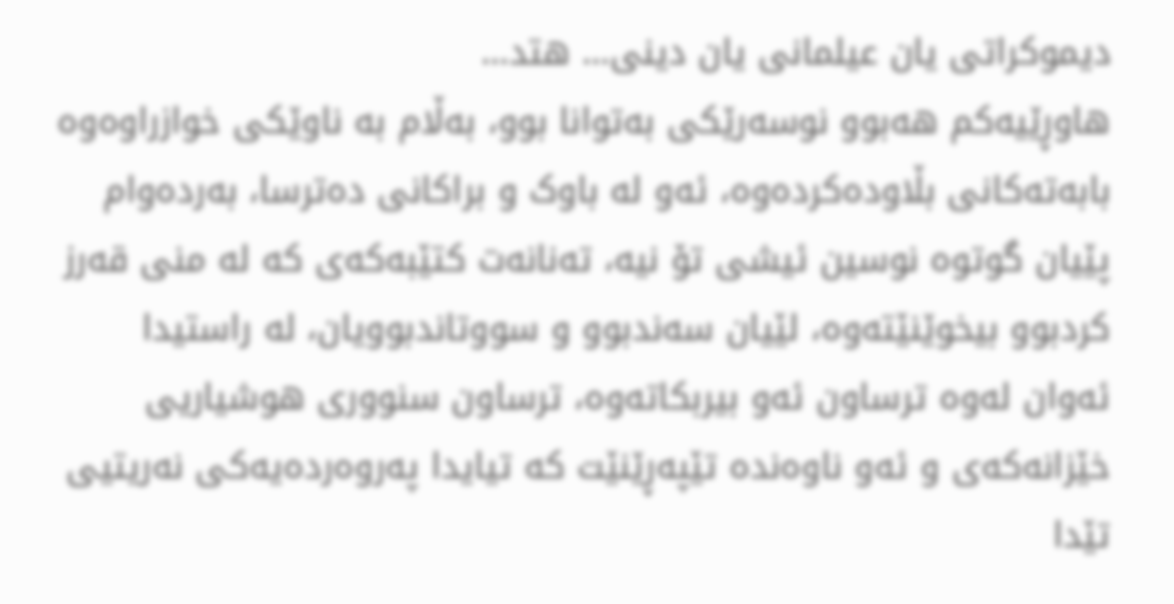دیموکراتی یان عیلمانی یان دینی… هتد…
هاوڕێیەکم هەبوو نوسەرێکی بەتوانا بوو، بەڵام بە ناوێکی خوازراوەوە بابەتەکانی بڵاودەکردەوە، ئەو لە باوک و براکانی دەترسا، بەردەوام پێیان گوتوە نوسین ئیشی تۆ نیە، تەنانەت کتێبەکەی کە لە منی قەرز کردبوو بیخوێنێتەوە، لێیان سەندبوو و سووتاندبوویان، لە راستیدا ئەوان لەوە ترساون ئەو بیربکاتەوە، ترساون سنووری هوشیاریی خێزانەکەی و ئەو ناوەندە تێپەڕێنێت کە تیایدا پەروەردەیەکی نەریتیی تێدا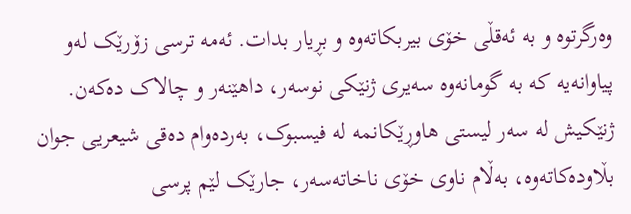وەرگرتوە و بە ئەقڵی خۆی بیربکاتەوە و بڕیار بدات. ئەمە ترسی زۆرێک لەو پیاوانەیە کە بە گومانەوە سەیری ژنێکی نوسەر، داهێنەر و چالاک دەکەن.
ژنێکیش لە سەر لیستی هاوڕێکانمە لە فیسبوک، بەردەوام دەقی شیعریی جوان بڵاودەکاتەوە، بەڵام ناوی خۆی ناخاتەسەر، جارێک لێم پرسی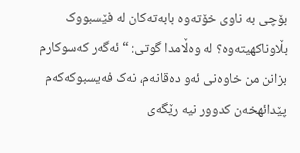بۆچی بە ناوی خۆتەوە بابەتەکان لە فێسبووک بڵاوناکهیتەوە؟ لە وەڵامدا گوتی: “ئەگەر کەسوکارم بزانن من خاوەنی ئەو دەقانەم، نەک فەیسبوکەکەم پێدائهخەن کدوور نیە رێگەی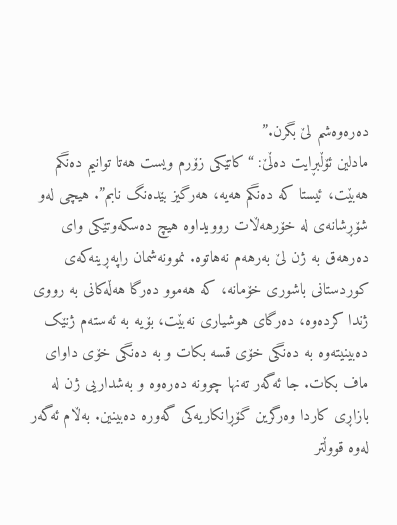دەرەوەشم لێ بگرن.”
مادلین ئۆڵبڕایت دەڵێ: “کاتێکی زۆرم ویست هەتا توانیم دەنگم هەبێت، ئیستا کە دەنگم هەیە، هەرگیز بێدەنگ نابم”. هیچی لەو شۆڕشانەی لە خۆرهەڵات روویداوە هیچ دەسکەوتێکی وای دەرهەق بە ژن لێ بەرهەم نەهاتوە. نموونەشمان راپەڕینەکەی کوردستانی باشوری خۆمانە، کە هەموو دەرگا هەڵەکانی بە رووی ژندا کردەوە، دەرگای هوشیاری نەبێت، بۆیە بە ئەستەم ژنێک دەبینیتەوە بە دەنگی خۆی قسە بکات و بە دەنگی خۆی داوای ماف بکات. جا ئەگەر تەنها چوونە دەرەوە و بەشداریی ژن لە بازاڕی کاردا وەرگرین گۆڕانکاریەکی گەورە دەبینین. بەڵام ئەگەر لەوە قووڵتر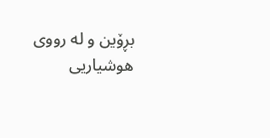بڕۆین و لە رووی هوشیاریی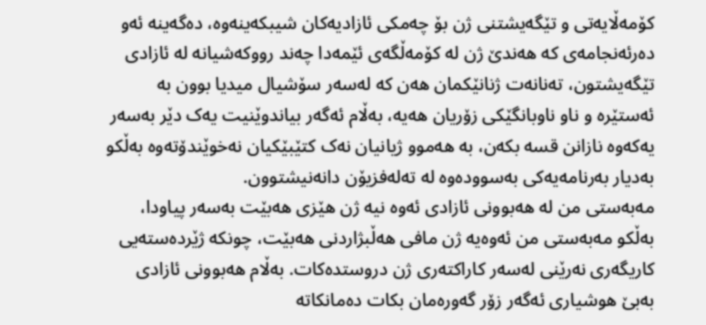کۆمەڵایەتی و تێگەیشتنی ژن بۆ چەمکی ئازادیەکان شیبکەینەوە، دەگەینە ئەو دەرئەنجامەی کە هەندێ ژن لە کۆمەڵگەی ئێمەدا چەند رووکەشیانە لە ئازادی تێگەیشتون، تەنانەت ژنانێکمان هەن کە لەسەر سۆشیال میدیا بوون بە ئەستێرە و ناو ناوبانگێکی زۆریان هەیە، بەڵام ئەگەر بیاندوێنیت یەک دێر بەسەر یەکەوە نازانن قسە بکەن، بە هەموو ژیانیان نەک کتێبێکیان نەخوێندۆتەوە بەڵکو بەدیار بەرنامەیەکی بەسوودەوە لە تەلەفزیۆن دانەنیشتوون.
مەبەستی من لە هەبوونی ئازادی ئەوە نیە ژن هێزی هەبێت بەسەر پیاودا، بەڵکو مەبەستی من ئەوەیە ژن مافی هەڵبژاردنی هەبێت، چونکە ژێردەستەیی کاریگەری نەرێنی لەسەر کاراکتەری ژن دروستدەکات. بەڵام هەبوونی ئازادی بەبێ هوشیاری ئەگەر زۆر گەورەمان بکات دەمانکاتە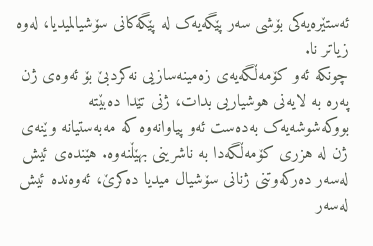ئەستێرەیەکی بۆشی سەر پێگەیەک لە پێگەکانی سۆشیالمیدیا، لەوە زیاتر نا.
چونکە ئەو کۆمەڵگەیەی زەمینەسازیی نەکردبێ بۆ ئەوەی ژن پەرە به لایەنی هوشیاریی بدات، ژنی تێدا دەبێتە بووکەشوشەیەک بەدەست ئەو پیاوانەوە کە مەبەستیانە وێنەی ژن لە هزری کۆمەڵگەدا بە ناشرینی بهێڵنەوە. هێندەی ئیش لەسەر دەرکەوتنی ژنانی سۆشیال میدیا دەکرێ، ئەوەندە ئیش لەسەر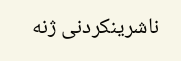ناشرینکردنی ژنە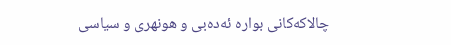چالاکەکانی بوارە ئەدەبی و هونهری و سیاسی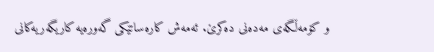و کۆمەڵگەی مەدەنی دەکرێ. ئەمەش کارەساتێکی گەورەیە کاریگەریەکانی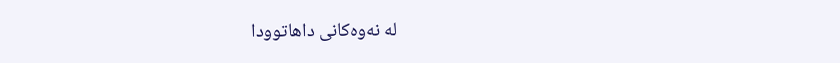لە نەوەکانی داهاتوودا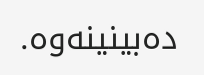دەبینینەوە.